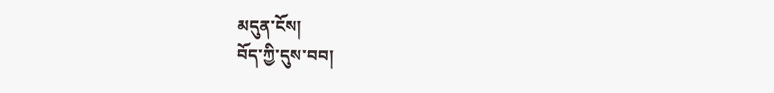མདུན་ངོས།
བོད་ཀྱི་དུས་བབ།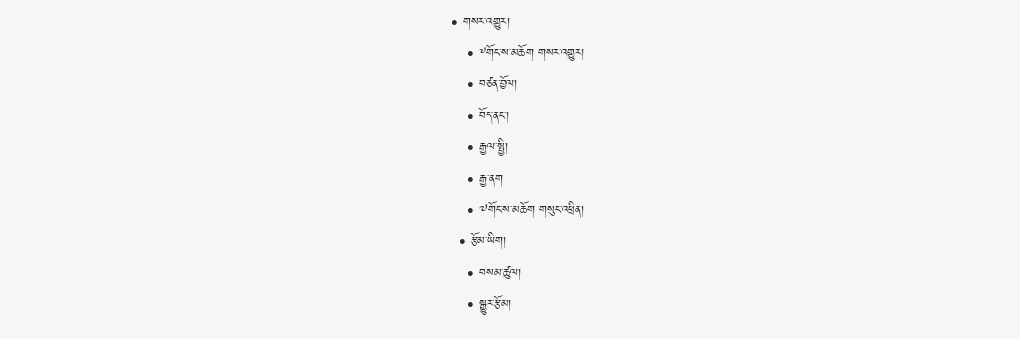• གསར་འགྱུར།
    • ༸གོང་ས་མཆོག གསར་འགྱུར།
    • བཙན་བྱོལ།
    • བོད་ནང་།
    • རྒྱལ་སྤྱི།
    • རྒྱ་ནག
    • ༧གོང་ས་མཆོག གསུང་འཕྲིན།
  • རྩོམ་ཡིག།
    • བསམ་ཚུལ།
    • སྒྱུར་རྩོམ།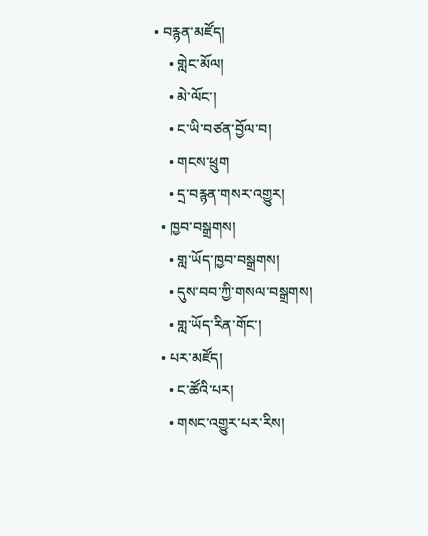• བརྙན་མཛོད།
    • གླེང་མོལ།
    • མེ་ལོང་།
    • ང་ཡི་བཙན་བྱོལ་བ།
    • གངས་ཕྲུག
    • དྲ་བརྙན་གསར་འགྱུར།
  • ཁྱབ་བསྒྲགས།
    • གླ་ཡོད་ཁྱབ་བསྒྲགས།
    • དུས་བབ་ཀྱི་གསལ་བསྒྲགས།
    • གླ་ཡོད་རིན་གོང་།
  • པར་མཛོད།
    • ང་ཚོའི་པར།
    • གསང་འགྱུར་པར་རིས།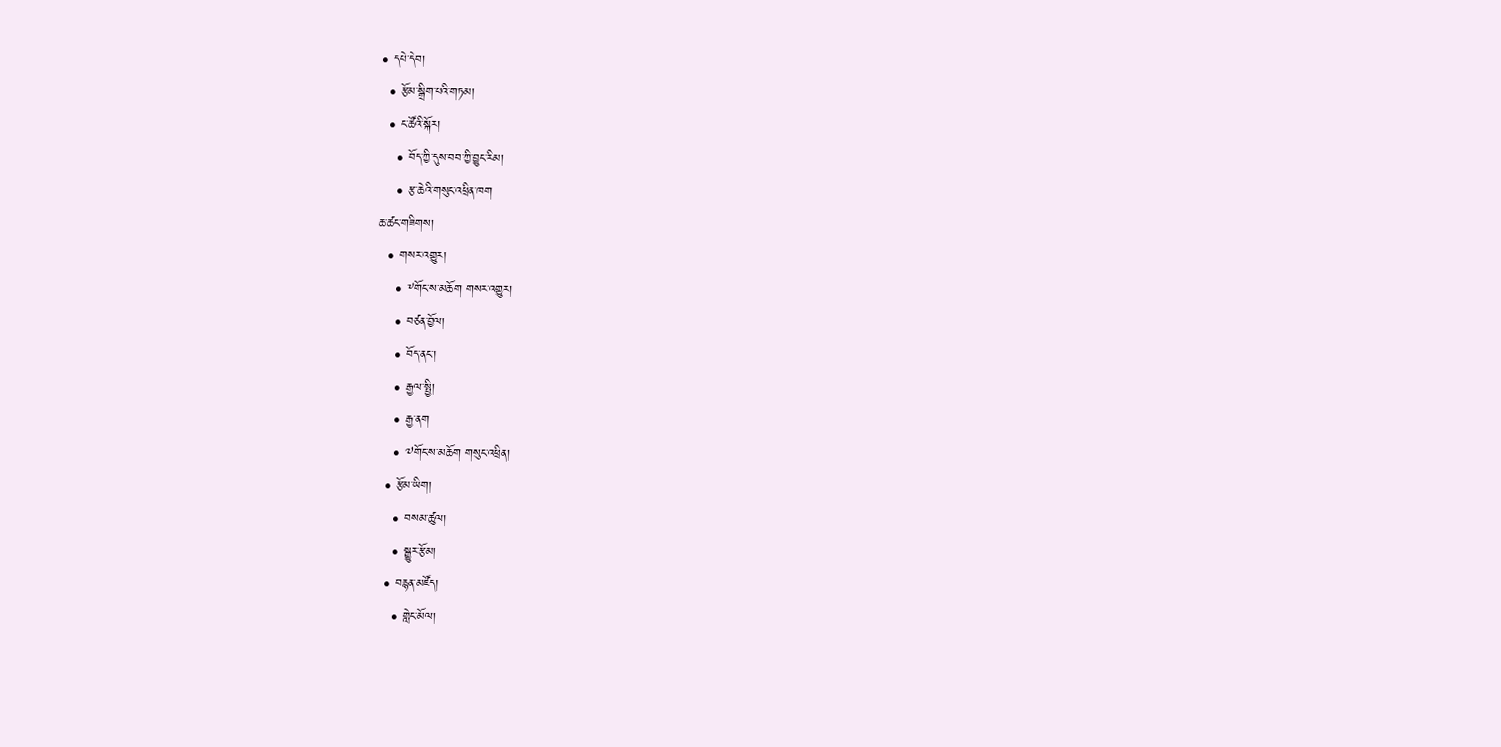• དཔེ་དེབ།
  • རྩོམ་སྒྲིག་པའི་གཏམ།
  • ང་ཚོའི་སྐོར།
    • བོད་ཀྱི་དུས་བབ་ཀྱི་བྱུང་རིམ།
    • རྩ་ཆེའི་གསུང་འཕྲིན་ཁག
ཆ་ཚང་གཟིགས།
  • གསར་འགྱུར།
    • ༸གོང་ས་མཆོག གསར་འགྱུར།
    • བཙན་བྱོལ།
    • བོད་ནང་།
    • རྒྱལ་སྤྱི།
    • རྒྱ་ནག
    • ༧གོང་ས་མཆོག གསུང་འཕྲིན།
  • རྩོམ་ཡིག།
    • བསམ་ཚུལ།
    • སྒྱུར་རྩོམ།
  • བརྙན་མཛོད།
    • གླེང་མོལ།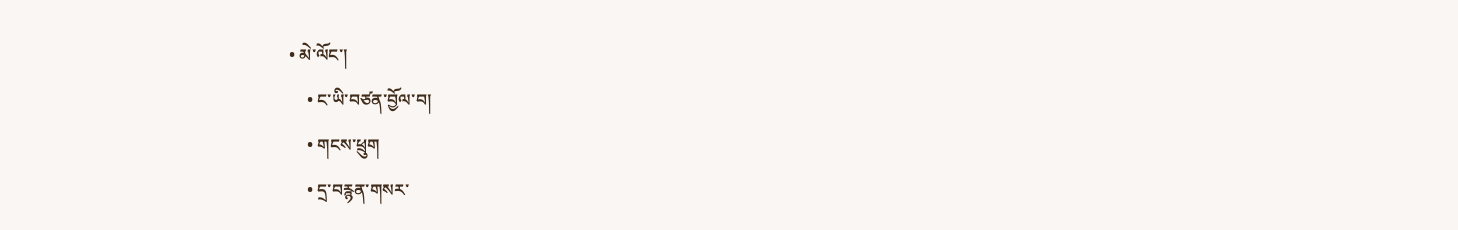• མེ་ལོང་།
    • ང་ཡི་བཙན་བྱོལ་བ།
    • གངས་ཕྲུག
    • དྲ་བརྙན་གསར་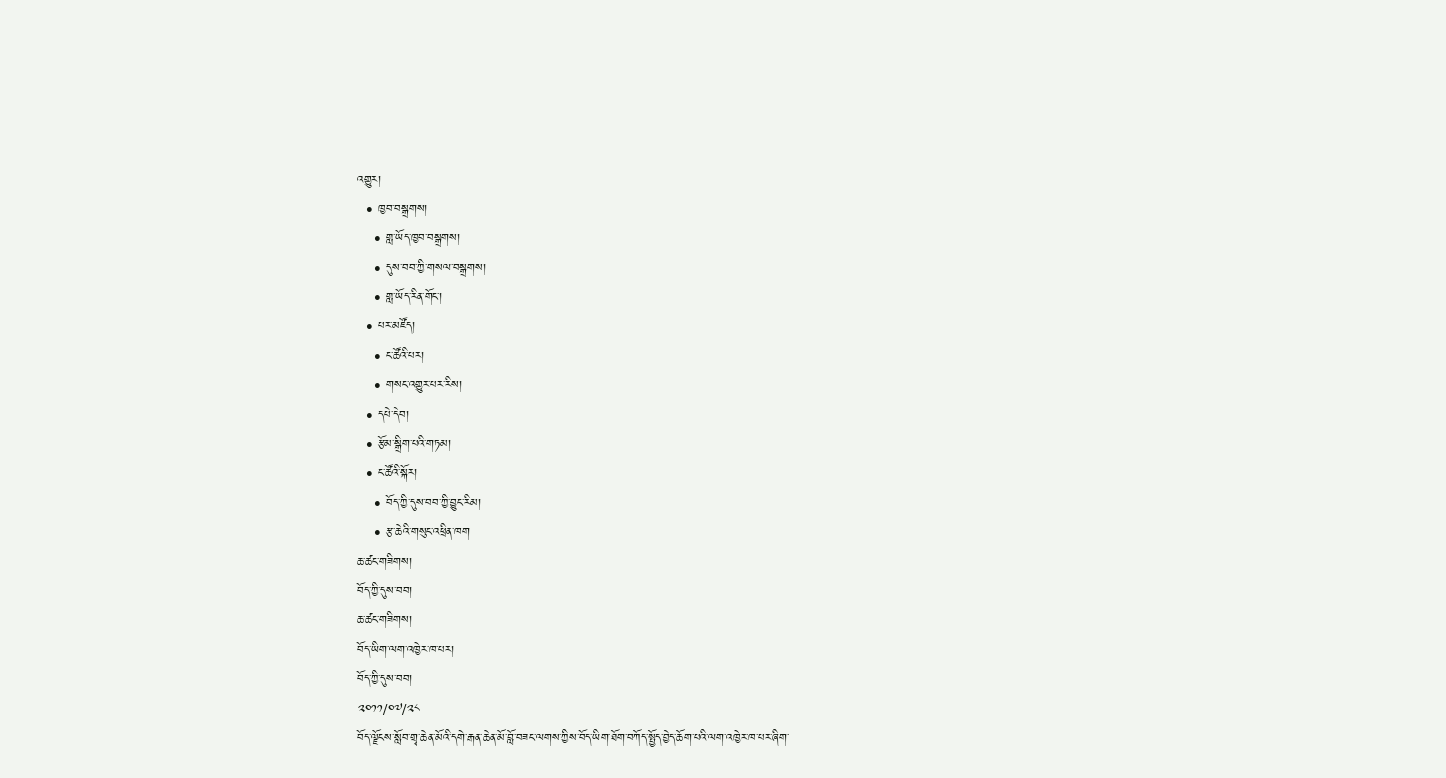འགྱུར།
  • ཁྱབ་བསྒྲགས།
    • གླ་ཡོད་ཁྱབ་བསྒྲགས།
    • དུས་བབ་ཀྱི་གསལ་བསྒྲགས།
    • གླ་ཡོད་རིན་གོང་།
  • པར་མཛོད།
    • ང་ཚོའི་པར།
    • གསང་འགྱུར་པར་རིས།
  • དཔེ་དེབ།
  • རྩོམ་སྒྲིག་པའི་གཏམ།
  • ང་ཚོའི་སྐོར།
    • བོད་ཀྱི་དུས་བབ་ཀྱི་བྱུང་རིམ།
    • རྩ་ཆེའི་གསུང་འཕྲིན་ཁག
ཆ་ཚང་གཟིགས།
བོད་ཀྱི་དུས་བབ།
ཆ་ཚང་གཟིགས།
བོད་ཡིག་ལག་འཁྱེར་ཁ་པར།
བོད་ཀྱི་དུས་བབ།
༢༠༡༡/༠༧/༢༨
བོད་ལྗོངས་སློབ་གྲྭ་ཆེན་མོའི་དགེ་རྒན་ཆེན་མོ་བློ་བཟང་ལགས་ཀྱིས་བོད་ཡིག་ཐོག་བཀོད་སྤྱོད་བྱེད་ཆོག་པའི་ལག་འཁྱེར་ཁ་པར་ཞིག་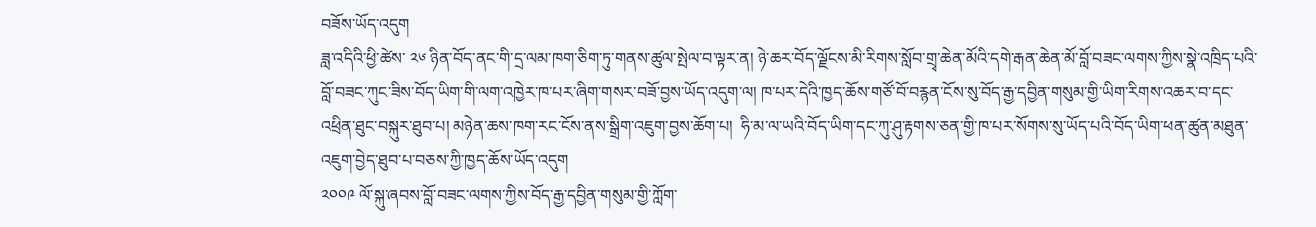བཟོས་ཡོད་འདུག
ཟླ་འདིའི་ཕྱི་ཚེས་ ༢༦ ཉིན་བོད་ནང་གི་དྲ་ལམ་ཁག་ཅིག་ཏུ་གནས་ཚུལ་སྤེལ་བ་ལྟར་ན། ཉེ་ཆར་བོད་ལྗོངས་མི་རིགས་སློབ་གྲྭ་ཆེན་མོའི་དགེ་རྒན་ཆེན་མོ་བློ་བཟང་ལགས་ཀྱིས་སྣེ་འཁྲིད་པའི་བློ་བཟང་ཀུང་ཟིས་བོད་ཡིག་གི་ལག་འཁྱེར་ཁ་པར་ཞིག་གསར་བཟོ་བྱས་ཡོད་འདུག་ལ། ཁ་པར་དེའི་ཁྱད་ཆོས་གཙོ་བོ་བརྙན་ངོས་སུ་བོད་རྒྱ་དབྱིན་གསུམ་གྱི་ཡིག་རིགས་འཆར་བ་དང་འཕྲིན་ཐུང་བསྐུར་ཐུབ་པ། མཉེན་ཆས་ཁག་རང་ངོས་ནས་སྒྲིག་འཇུག་བྱས་ཆོག་པ།  ཧི་མ་ལ་ཡའི་བོད་ཡིག་དང་ཀུ་ཤུ་རྟགས་ཅན་གྱི་ཁ་པར་སོགས་སུ་ཡོད་པའི་བོད་ཡིག་ཕན་ཚུན་མཐུན་འཇུག་བྱེད་ཐུབ་པ་བཅས་ཀྱི་ཁྱད་ཆོས་ཡོད་འདུག
༢༠༠༩ ལོ་སྐུ་ཞབས་བློ་བཟང་ལགས་ཀྱིས་བོད་རྒྱ་དབྱིན་གསུམ་གྱི་ཀློག་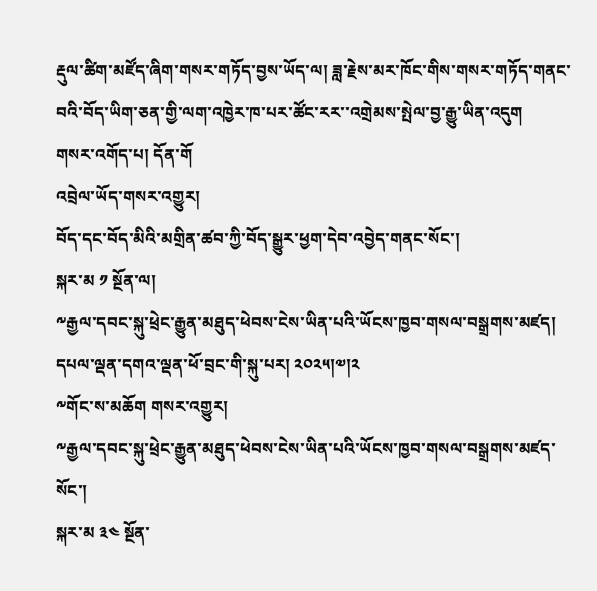རྡུལ་ཚིག་མཛོད་ཞིག་གསར་གཏོད་བྱས་ཡོད་ལ། ཟླ་རྗེས་མར་ཁོང་གིས་གསར་གཏོད་གནང་བའི་བོད་ཡིག་ཅན་གྱི་ལག་འཁྱེར་ཁ་པར་ཚོང་རར་་འགྲེམས་སྤེལ་བྱ་རྒྱུ་ཡིན་འདུག
གསར་འགོད་པ། དོན་གོ
འབྲེལ་ཡོད་གསར་འགྱུར།
བོད་དང་བོད་མིའི་མགྲིན་ཚབ་ཀྱི་བོད་སྒྱུར་ཕྱག་དེབ་འབྱེད་གནང་སོང་།
སྐར་མ ༡ སྔོན་ལ།
༸རྒྱལ་དབང་སྐུ་ཕྲེང་རྒྱུན་མཐུད་ཕེབས་ངེས་ཡིན་པའི་ཡོངས་ཁྱབ་གསལ་བསྒྲགས་མཛད། དཔལ་ལྡན་དགའ་ལྡན་ཕོ་བྲང་གི་སྐུ་པར། ༢༠༢༥།༧།༢
༸གོང་ས་མཆོག གསར་འགྱུར།
༸རྒྱལ་དབང་སྐུ་ཕྲེང་རྒྱུན་མཐུད་ཕེབས་ངེས་ཡིན་པའི་ཡོངས་ཁྱབ་གསལ་བསྒྲགས་མཛད་སོང་།
སྐར་མ ༣༤ སྔོན་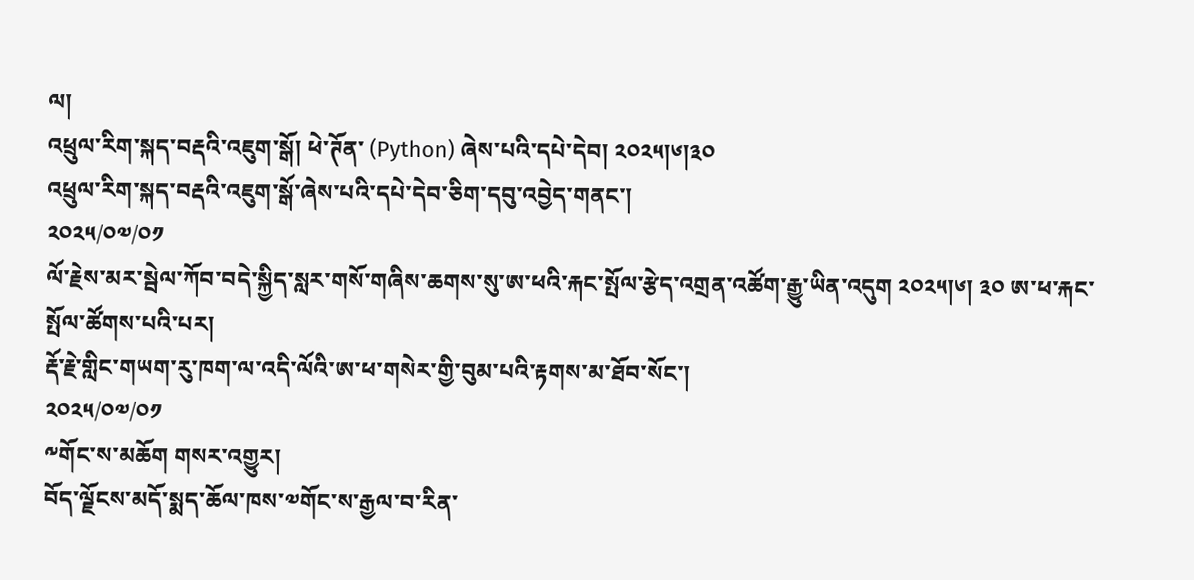ལ།
འཕྲུལ་རིག་སྐད་བརྡའི་འཇུག་སྒོ། ཕེ་ཊོན་ (Python) ཞེས་པའི་དཔེ་དེབ། ༢༠༢༥།༦།༣༠
འཕྲུལ་རིག་སྐད་བརྡའི་འཇུག་སྒོ་ཞེས་པའི་དཔེ་དེབ་ཅིག་དབུ་འབྱེད་གནང་།
༢༠༢༥/༠༧/༠༡
ལོ་རྗེས་མར་སྦེལ་ཀོབ་བདེ་སྐྱིད་སླར་གསོ་གཞིས་ཆགས་སུ་ཨ་ཕའི་རྐང་སྤོལ་རྩེད་འགྲན་འཚོག་རྒྱུ་ཡིན་འདུག ༢༠༢༥།༦། ༣༠ ཨ་ཕ་རྐང་སྤོལ་ཚོགས་པའི་པར།
རྡོ་རྗེ་གླིང་གཡག་རུ་ཁག་ལ་འདི་ལོའི་ཨ་ཕ་གསེར་གྱི་བུམ་པའི་རྟགས་མ་ཐོབ་སོང་།
༢༠༢༥/༠༧/༠༡
༸གོང་ས་མཆོག གསར་འགྱུར།
བོད་ལྗོངས་མདོ་སྨད་ཆོལ་ཁས་༧གོང་ས་རྒྱལ་བ་རིན་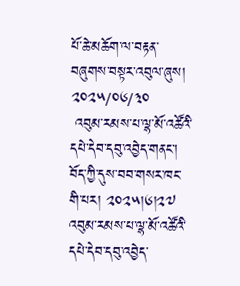པོ་ཆེ་མཆོག་ལ་བརྟན་བཞུགས་བསྟར་འབུལ་ཞུས།
༢༠༢༥/༠༦/༣༠
 འབུམ་རམས་པ་ལྷ་མོ་འཚོའི་དཔེ་དེབ་དབུ་འབྱེད་གནང་། བོད་ཀྱི་དུས་བབ་གསར་ཁང་གི་པར། ༢༠༢༥།༦།༢༧
འབུམ་རམས་པ་ལྷ་མོ་འཚོའི་དཔེ་དེབ་དབུ་འབྱེད་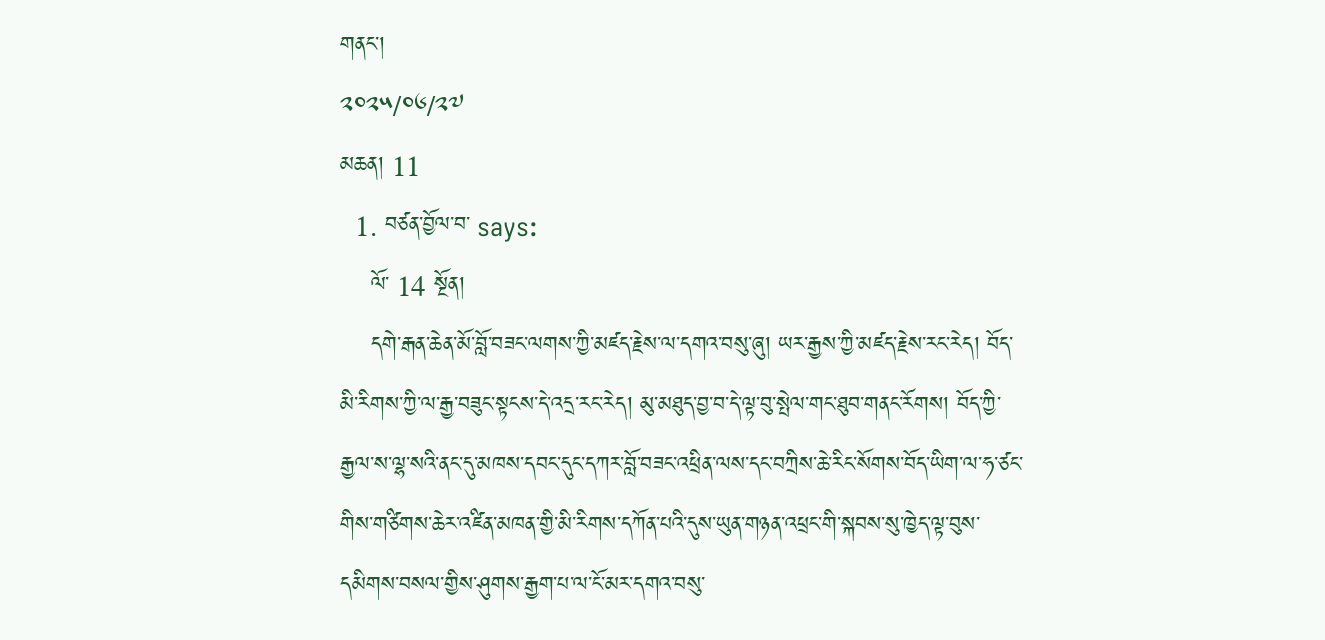གནང་།
༢༠༢༥/༠༦/༢༧
མཆན། 11
  1. བཙན་བྱོལ་བ་ says:
    ལོ་ 14 སྔོན།
    དགེ་རྒན་ཆེན་མོ་བློ་བཟང་ལགས་ཀྱི་མཛད་རྗེས་ལ་དགའ་བསུ་ཞུ། ཡར་རྒྱས་ཀྱི་མཛད་རྗེས་རང་རེད། བོད་མི་རིགས་ཀྱི་ལ་རྒྱ་བཟུང་སྟངས་དེ་འདྲ་རང་རེད། མུ་མཐུད་བྱ་བ་དེ་ལྟ་བུ་སྤེལ་གང་ཐུབ་གནང་རོགས། བོད་ཀྱི་རྒྱལ་ས་ལྷ་སའི་ནང་དུ་མཁས་དབང་དུང་དཀར་བློ་བཟང་འཕྲིན་ལས་དང་བཀྲིས་ཆེ་རིང་སོགས་བོད་ཡིག་ལ་ཧ་ཙང་གིས་གཙིགས་ཆེར་འཛིན་མཁན་གྱི་མི་རིགས་དཀོན་པའི་དུས་ཡུན་གཉན་འཕྲང་གི་སྐབས་སུ་ཁྱེད་ལྟ་བུས་དམིགས་བསལ་གྱིས་ཤུགས་རྒྱག་པ་ལ་ངོ་མར་དགའ་བསུ་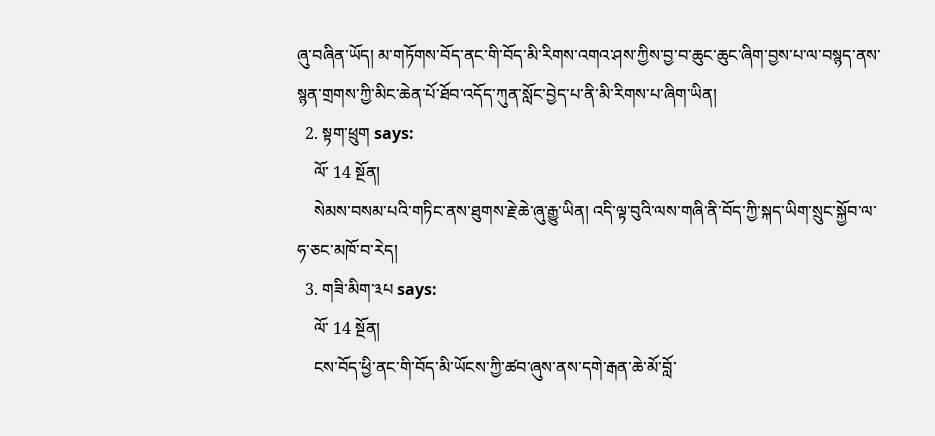ཞུ་བཞིན་ཡོད། མ་གཏོགས་བོད་ནང་གི་བོད་མི་རིགས་འགའ་ཤས་ཀྱིས་བྱ་བ་ཆུང་ཆུང་ཞིག་བྱས་པ་ལ་བསྙད་ནས་སྙན་གྲགས་ཀྱི་མིང་ཆེན་པོ་ཐོབ་འདོད་ཀུན་སློང་བྱེད་པ་ནི་མི་རིགས་པ་ཞིག་ཡིན།
  2. སྟག་ཕྲུག says:
    ལོ་ 14 སྔོན།
    སེམས་བསམ་པའི་གཏིང་ནས་ཐུགས་རྗེ་ཆེ་ཞུ་རྒྱུ་ཡིན། འདི་ལྟ་བུའི་ལས་གཞི་ནི་བོད་ཀྱི་སྐད་ཡིག་སྲུང་སྐྱོབ་ལ་ཧ་ཅང་མཁོ་བ་རེད།
  3. གཟི་མིག་༣པ says:
    ལོ་ 14 སྔོན།
    ངས་བོད་ཕྱི་ནང་གི་བོད་མི་ཡོངས་ཀྱི་ཚབ་ཞུས་ནས་དགེ་རྒན་ཆེ་མོ་བློ་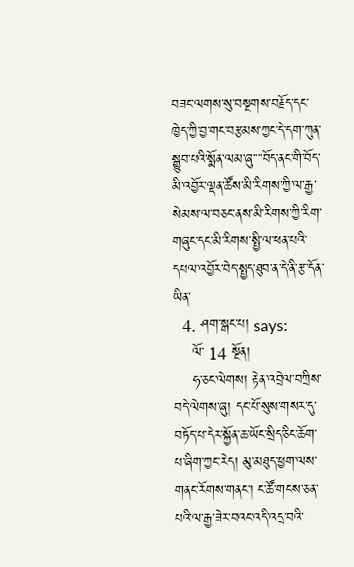བཟང་ལགས་སུ་བསྔགས་བརྗོད་དང་ཁྱེད་ཀྱི་བྱ་གང་བརྩམས་ཀྱང་དེ་དག་ཀུན་སྒྱུབ་པའི་སྨོན་ལམ་ཞུ་་་་བོད་ནང་གི་བོད་མི་འབྱོར་ལྡན་ཚོས་མི་རིགས་ཀྱི་ལ་རྒྱ་སེམས་ལ་བཅང་ནས་མི་རིགས་ཀྱི་རིག་གཞུང་དང་མི་རིགས་སྤྱི་ལ་ཕན་པའི་དཔལ་འབྱོར་བེད་སྤྱད་ཐུབ་ན་དེ་ནི་རྩ་དོན་ཡིན་
  4. ཤག་སྒང་པ། says:
    ལོ་ 14 སྔོན།
    ཧ་ཅང་ལེགས། རྟེན་འབྲེལ་བཀྲིས་བདེ་ལེགས་ཞུ། དང་པོ་སུས་གསར་དུ་བཏོད་པ་དེར་སྐྱོན་ཆ་ཡོང་སྲིད་ཅིང་ཆོག་པ་ཞིག་ཀྱང་རེད། མུ་མཐུད་ཕྱག་ལས་གནང་རོགས་གནང་། ང་ཚོ་གངས་ཅན་པའི་ལ་རྒྱ་ཟེར་བའང་འདི་འདྲ་བའི་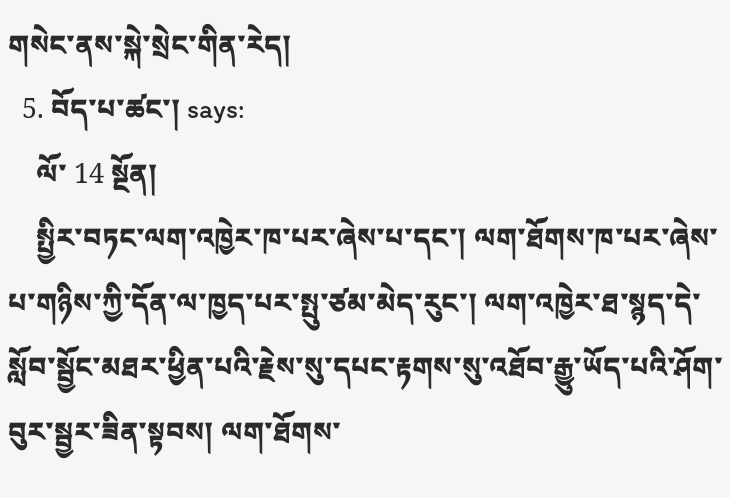གསེང་ནས་སྐེ་སྲེང་གིན་རེད།
  5. བོད་པ་ཚང་། says:
    ལོ་ 14 སྔོན།
    སྤྱིར་བཏང་ལག་འཁྱེར་ཁ་པར་ཞེས་པ་དང་། ལག་ཐོགས་ཁ་པར་ཞེས་པ་གཉིས་ཀྱི་དོན་ལ་ཁྱད་པར་སྤུ་ཙམ་མེད་རུང་། ལག་འཁྱེར་ཐ་སྙད་དེ་སློབ་སྦྱོང་མཐར་ཕྱིན་པའི་རྗེས་སུ་དཔང་རྟགས་སུ་འཐོབ་རྒྱུ་ཡོད་པའི་ཤོག་བུར་སྦྱར་ཟིན་སྟབས། ལག་ཐོགས་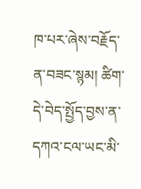ཁ་པར་ཞེས་བརྗོད་ན་བཟང་སྙམ། ཚིག་དེ་བེད་སྤྱོད་བྱས་ན་དཀའ་ངལ་ཡང་མི་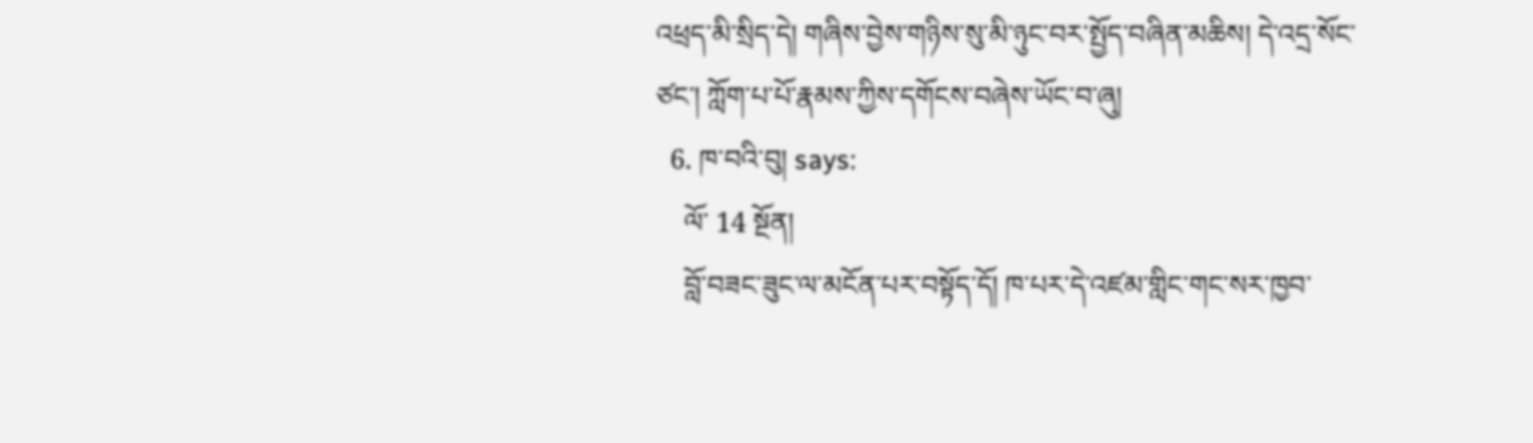འཕྲད་མི་སྲིད་དེ། གཞིས་བྱེས་གཉིས་སུ་མི་ཉུང་བར་སྤྱོད་བཞིན་མཆིས། དེ་འདྲ་སོང་ཙང་། ཀློག་པ་པོ་རྣམས་ཀྱིས་དགོངས་བཞེས་ཡོང་བ་ཞུ།
  6. ཁ་བའི་བུ། says:
    ལོ་ 14 སྔོན།
    བློ་བཟང་ཟུང་ལ་མངོན་པར་བསྟོད་དོ། ཁ་པར་དེ་འཛམ་གླིང་གང་སར་ཁྱབ་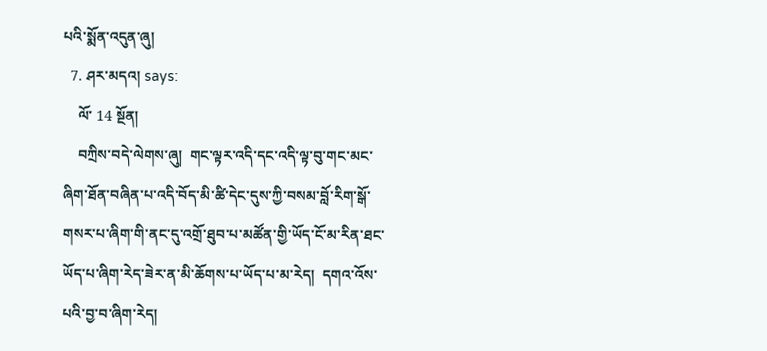པའི་སྨོན་འདུན་ཞུ།
  7. ཤར་མདའ། says:
    ལོ་ 14 སྔོན།
    བཀྲིས་བདེ་ལེགས་ཞུ།  གང་ལྟར་འདི་དང་འདི་ལྟ་བུ་གང་མང་ཞིག་ཐོན་བཞིན་པ་འདི་བོད་མི་ཚི་དེང་དུས་ཀྱི་བསམ་བློ་རིག་སྒོ་གསར་པ་ཞིག་གི་ནང་དུ་འགྲོ་ཐུབ་པ་མཚོན་གྱི་ཡོད་ངོ་མ་རིན་ཐང་ཡོད་པ་ཞིག་རེད་ཟེར་ན་མི་ཆོགས་པ་ཡོད་པ་མ་རེད།  དགའ་འོས་པའི་བྱ་བ་ཞིག་རེད།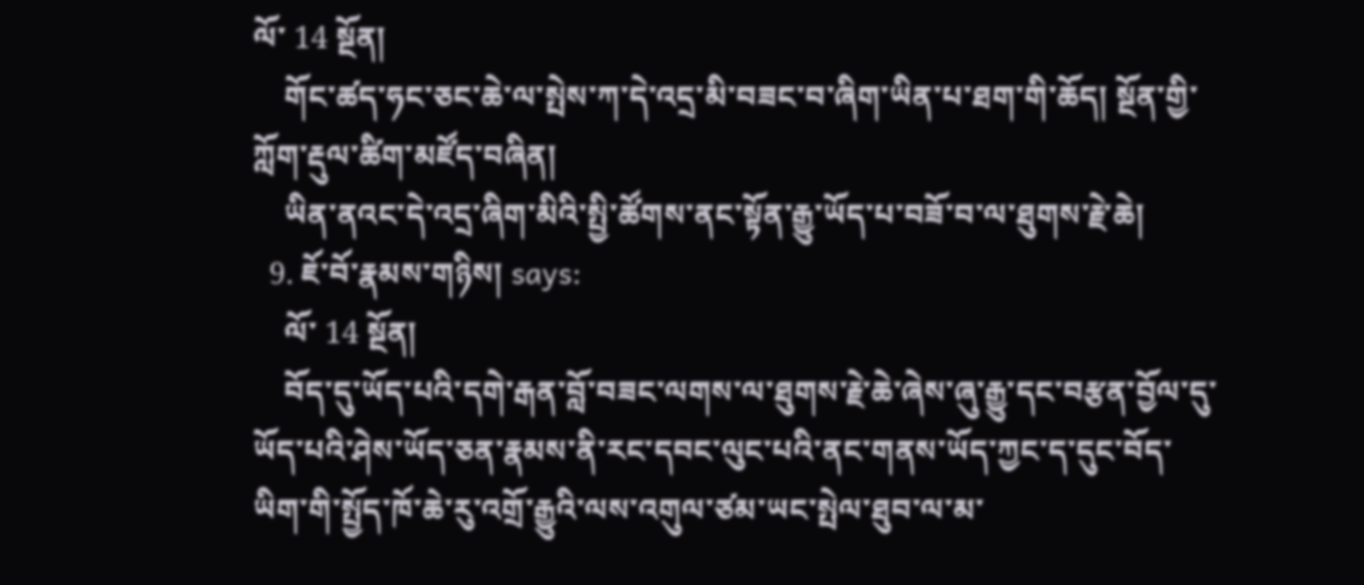ལོ་ 14 སྔོན།
    གོང་ཚད་ཧང་ཅང་ཆེ་ལ་སྤེས་ཀ་དེ་འདྲ་མི་བཟང་བ་ཞིག་ཡིན་པ་ཐག་གི་ཆོད། སྔོན་གྱི་ཀློག་རྡུལ་ཚིག་མཛོད་བཞིན།
    ཡིན་ནའང་དེ་འདྲ་ཞིག་མིའི་སྤྱི་ཚོགས་ནང་སྟོན་རྒྱུ་ཡོད་པ་བཟོ་བ་ལ་ཐུགས་རྗེ་ཆེ།
  9. ཇོ་བོ་རྣམས་གཉིས། says:
    ལོ་ 14 སྔོན།
    བོད་དུ་ཡོད་པའི་དགེ་རྒན་བློ་བཟང་ལགས་ལ་ཐུགས་རྗེ་ཆེ་ཞེས་ཞུ་རྒྱུ་དང་བརྩན་བྱོལ་དུ་ཡོད་པའི་ཤེས་ཡོད་ཅན་རྣམས་ནི་རང་དབང་ལུང་པའི་ནང་གནས་ཡོད་ཀྱང་ད་དུང་བོད་ཡིག་གི་སྤྱོད་ཁོ་ཆེ་རུ་འགྲོ་རྒྱུའི་ལས་འགུལ་ཙམ་ཡང་སྤེལ་ཐུབ་ལ་མ་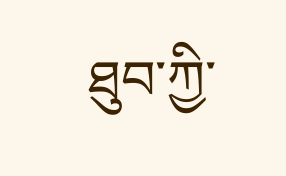ཐུབ་ཀྱི་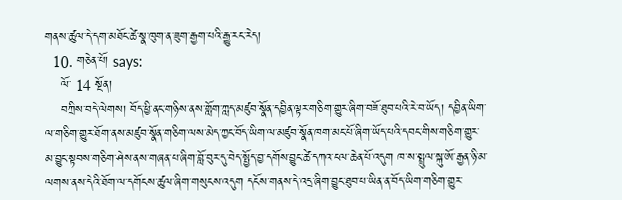གནས་ཚུལ་དེ་དག་མཐོང་ཚེ་སྣ་ཁུག་ན་ཟུག་རྒྱག་པའི་རྒྱུ་རང་རེད།
  10. གཅེན་པོ། says:
    ལོ་ 14 སྔོན།
    བཀྲིས་བདེ་ལེགས། བོད་ཕྱི་ནང་གཉིས་ནས་གློག་ཀླད་མཛུབ་སྣོན་དབྱིན་ལྟར་གཅིག་གྱུར་ཞིག་བཟོ་ཐུབ་པའི་རེ་བ་ཡོད། དབྱིན་ཡིག་ལ་གཅིག་གྱུར་ཐོག་ནས་མཛུབ་སྣོན་གཅིག་ལས་མེད་ཀྱང་བོད་ཡིག་ལ་མཛུབ་སྣོན་ཁག་མང་པོ་ཞིག་ཡོད་པའི་དབང་གིས་གཅིག་གྱུར་མ་བྱུང་སྟབས་གཅིག་ཤེས་ནས་གཞན་པ་ཞིག་བློ་བུར་དུ་བེད་སྤྱོད་བྱ་དགོས་བྱུང་ཚེ་དཀའ་ངལ་ཆེན་པོ་འདུག ཁ་ས་སྤྲུལ་སྐུ་ཨོ་རྒྱན་ཉི་མ་ལགས་ནས་དེའི་ཐོག་ལ་དགོངས་ཚུལ་ཞིག་གསུངས་འདུག དངོས་གནས་དེ་འདྲ་ཞིག་བྱུང་ཐུབ་པ་ཡིན་ན་བོད་ཡིག་གཅིག་གྱུར་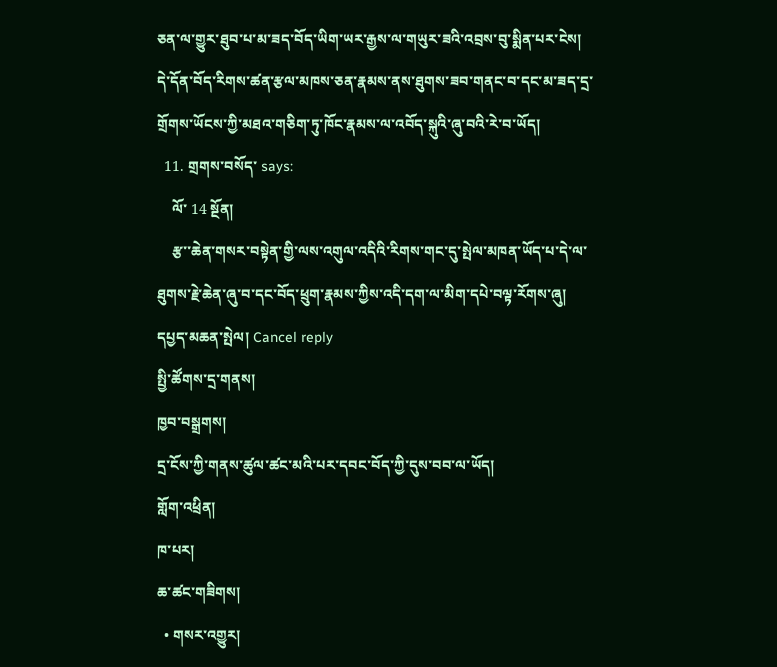ཅན་ལ་གྱུར་ཐུབ་པ་མ་ཟད་བོད་ཡིག་ཡར་རྒྱས་ལ་གཡུར་ཟའི་འབྲས་བུ་སྨིན་པར་ངེས། དེ་དོན་བོད་རིགས་ཚན་རྩལ་མཁས་ཅན་རྣམས་ནས་ཐུགས་ཟབ་གནང་བ་དང་མ་ཟད་དྲ་གྲོགས་ཡོངས་ཀྱི་མཐའ་གཅིག་ཏུ་ཁོང་རྣམས་ལ་འབོད་སྐུའི་ཞུ་བའི་རེ་བ་ཡོད།
  11. གྲགས་བསོད་ says:
    ལོ་ 14 སྔོན།
    རྩ་་ཆེན་གསར་བསྟེན་གྱི་ལས་འགུལ་འདིའི་རིགས་གང་དུ་སྤེལ་མཁན་ཡོད་པ་དེ་ལ་ཐུགས་རྗེ་ཆེན་ཞུ་བ་དང་བོད་ཕྲུག་རྣམས་ཀྱིས་འདི་དག་ལ་མིག་དཔེ་བལྟ་རོགས་ཞུ།
དཔྱད་མཆན་སྤེལ། Cancel reply
སྤྱི་ཚོགས་དྲ་གནས།
ཁྱབ་བསྒྲགས།
དྲ་ངོས་ཀྱི་གནས་ཚུལ་ཚང་མའི་པར་དབང་བོད་ཀྱི་དུས་བབ་ལ་ཡོད།
གློག་འཕྲིན།
ཁ་པར།
ཆ་ཚང་གཟིགས།
  • གསར་འགྱུར།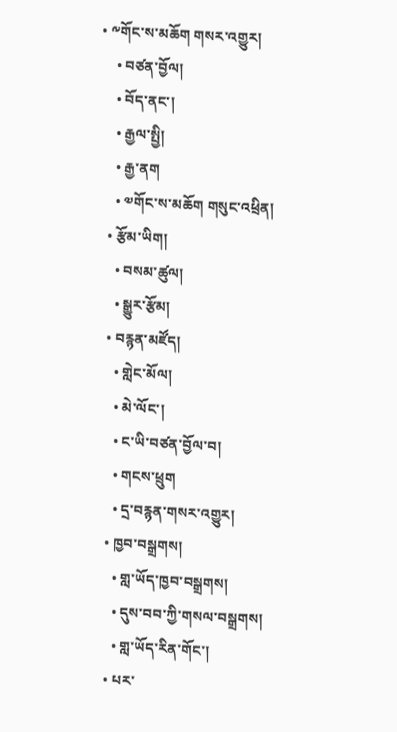• ༸གོང་ས་མཆོག གསར་འགྱུར།
    • བཙན་བྱོལ།
    • བོད་ནང་།
    • རྒྱལ་སྤྱི།
    • རྒྱ་ནག
    • ༧གོང་ས་མཆོག གསུང་འཕྲིན།
  • རྩོམ་ཡིག།
    • བསམ་ཚུལ།
    • སྒྱུར་རྩོམ།
  • བརྙན་མཛོད།
    • གླེང་མོལ།
    • མེ་ལོང་།
    • ང་ཡི་བཙན་བྱོལ་བ།
    • གངས་ཕྲུག
    • དྲ་བརྙན་གསར་འགྱུར།
  • ཁྱབ་བསྒྲགས།
    • གླ་ཡོད་ཁྱབ་བསྒྲགས།
    • དུས་བབ་ཀྱི་གསལ་བསྒྲགས།
    • གླ་ཡོད་རིན་གོང་།
  • པར་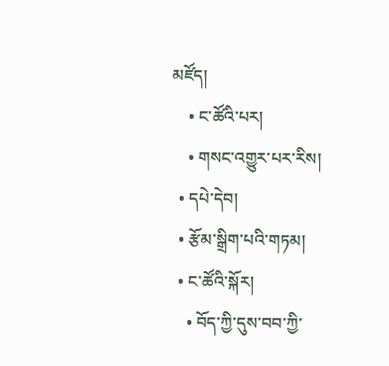མཛོད།
    • ང་ཚོའི་པར།
    • གསང་འགྱུར་པར་རིས།
  • དཔེ་དེབ།
  • རྩོམ་སྒྲིག་པའི་གཏམ།
  • ང་ཚོའི་སྐོར།
    • བོད་ཀྱི་དུས་བབ་ཀྱི་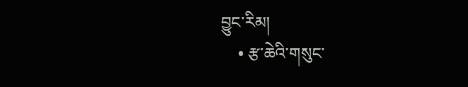བྱུང་རིམ།
    • རྩ་ཆེའི་གསུང་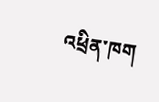འཕྲིན་ཁག